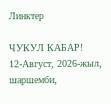Линктер

ЧУКУЛ КАБАР!
12-Август, 2026-жыл, шаршемби,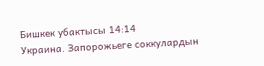Бишкек убактысы 14:14
Украина. Запорожьеге соккулардын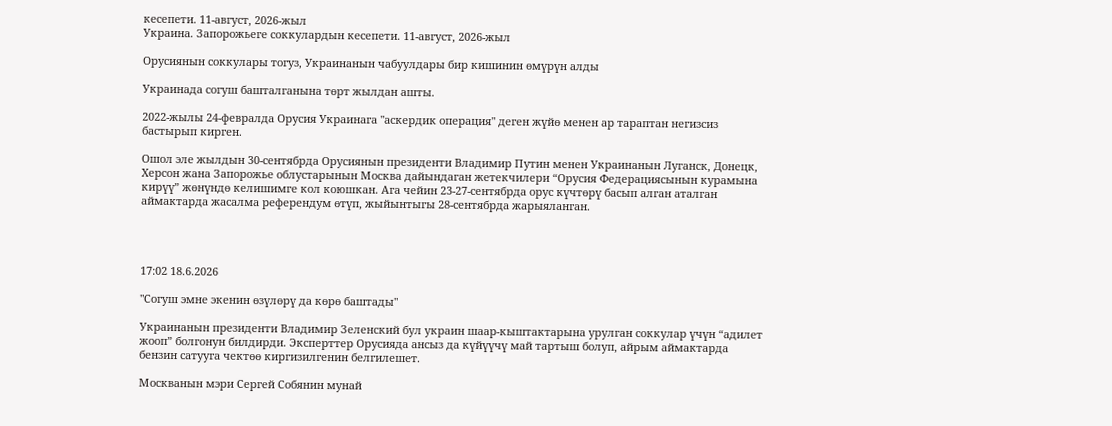кесепети. 11-август, 2026-жыл
Украина. Запорожьеге соккулардын кесепети. 11-август, 2026-жыл

Орусиянын соккулары тогуз, Украинанын чабуулдары бир кишинин өмүрүн алды

Украинада согуш башталганына төрт жылдан ашты.

2022-жылы 24-февралда Орусия Украинага "аскердик операция" деген жүйө менен ар тараптан негизсиз бастырып кирген.

Ошол эле жылдын 30-сентябрда Орусиянын президенти Владимир Путин менен Украинанын Луганск, Донецк, Херсон жана Запорожье облустарынын Москва дайындаган жетекчилери “Орусия Федерациясынын курамына кирүү” жөнүндө келишимге кол коюшкан. Ага чейин 23-27-сентябрда орус күчтөрү басып алган аталган аймактарда жасалма референдум өтүп, жыйынтыгы 28-сентябрда жарыяланган.




17:02 18.6.2026

"Согуш эмне экенин өзүлөрү да көрө баштады"

Украинанын президенти Владимир Зеленский бул украин шаар-кыштактарына урулган соккулар үчүн “адилет жооп” болгонун билдирди. Эксперттер Орусияда ансыз да күйүүчү май тартыш болуп, айрым аймактарда бензин сатууга чектөө киргизилгенин белгилешет.

Москванын мэри Сергей Собянин мунай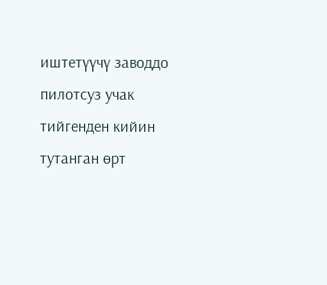иштетүүчү заводдо пилотсуз учак тийгенден кийин тутанган өрт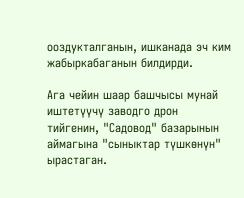ооздукталганын, ишканада эч ким жабыркабаганын билдирди.

Ага чейин шаар башчысы мунай иштетүүчү заводго дрон тийгенин, "Садовод" базарынын аймагына "сыныктар түшкөнүн" ырастаган.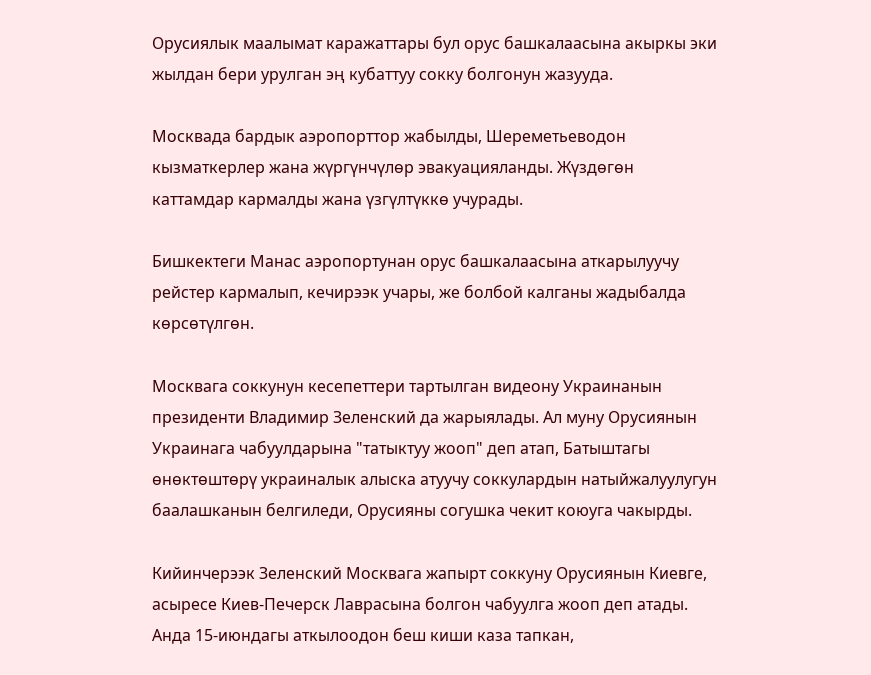Орусиялык маалымат каражаттары бул орус башкалаасына акыркы эки жылдан бери урулган эң кубаттуу сокку болгонун жазууда.

Москвада бардык аэропорттор жабылды, Шереметьеводон кызматкерлер жана жүргүнчүлөр эвакуацияланды. Жүздөгөн каттамдар кармалды жана үзгүлтүккө учурады.

Бишкектеги Манас аэропортунан орус башкалаасына аткарылуучу рейстер кармалып, кечирээк учары, же болбой калганы жадыбалда көрсөтүлгөн.

Москвага соккунун кесепеттери тартылган видеону Украинанын президенти Владимир Зеленский да жарыялады. Ал муну Орусиянын Украинага чабуулдарына "татыктуу жооп" деп атап, Батыштагы өнөктөштөрү украиналык алыска атуучу соккулардын натыйжалуулугун баалашканын белгиледи, Орусияны согушка чекит коюуга чакырды.

Кийинчерээк Зеленский Москвага жапырт соккуну Орусиянын Киевге, асыресе Киев-Печерск Лаврасына болгон чабуулга жооп деп атады. Анда 15-июндагы аткылоодон беш киши каза тапкан,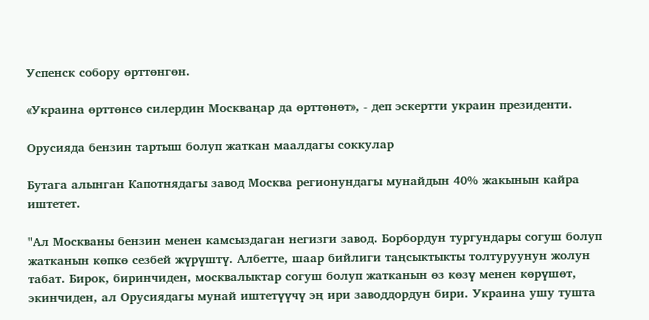Успенск собору өрттөнгөн.

«Украина өрттөнсө силердин Москваңар да өрттөнөт», - деп эскертти украин президенти.

Орусияда бензин тартыш болуп жаткан маалдагы соккулар

Бутага алынган Капотнядагы завод Москва регионундагы мунайдын 40% жакынын кайра иштетет.

"Ал Москваны бензин менен камсыздаган негизги завод. Борбордун тургундары согуш болуп жатканын көпкө сезбей жүрүштү. Албетте, шаар бийлиги таңсыктыкты толтуруунун жолун табат. Бирок, биринчиден, москвалыктар согуш болуп жатканын өз көзү менен көрүшөт, экинчиден, ал Орусиядагы мунай иштетүүчү эң ири заводдордун бири. Украина ушу тушта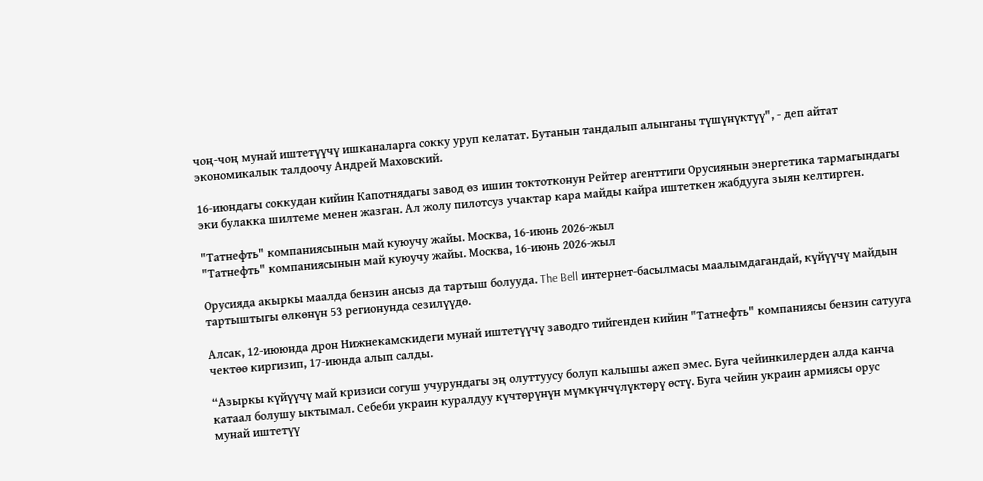чоң-чоң мунай иштетүүчү ишканаларга сокку уруп келатат. Бутанын тандалып алынганы түшүнүктүү", - деп айтат экономикалык талдоочу Андрей Маховский.

16-июндагы соккудан кийин Капотнядагы завод өз ишин токтотконун Рейтер агенттиги Орусиянын энергетика тармагындагы эки булакка шилтеме менен жазган. Ал жолу пилотсуз учактар кара майды кайра иштеткен жабдууга зыян келтирген.

"Татнефть" компаниясынын май куюучу жайы. Москва, 16-июнь 2026-жыл
"Татнефть" компаниясынын май куюучу жайы. Москва, 16-июнь 2026-жыл

Орусияда акыркы маалда бензин ансыз да тартыш болууда. The Bell интернет-басылмасы маалымдагандай, күйүүчү майдын тартыштыгы өлкөнүн 53 регионунда сезилүүдө.

Алсак, 12-иююнда дрон Нижнекамскидеги мунай иштетүүчү заводго тийгенден кийин "Татнефть" компаниясы бензин сатууга чектөө киргизип, 17-июнда алып салды.

“Азыркы күйүүчү май кризиси согуш учурундагы эң олуттуусу болуп калышы ажеп эмес. Буга чейинкилерден алда канча катаал болушу ыктымал. Себеби украин куралдуу күчтөрүнүн мүмкүнчүлүктөрү өстү. Буга чейин украин армиясы орус мунай иштетүү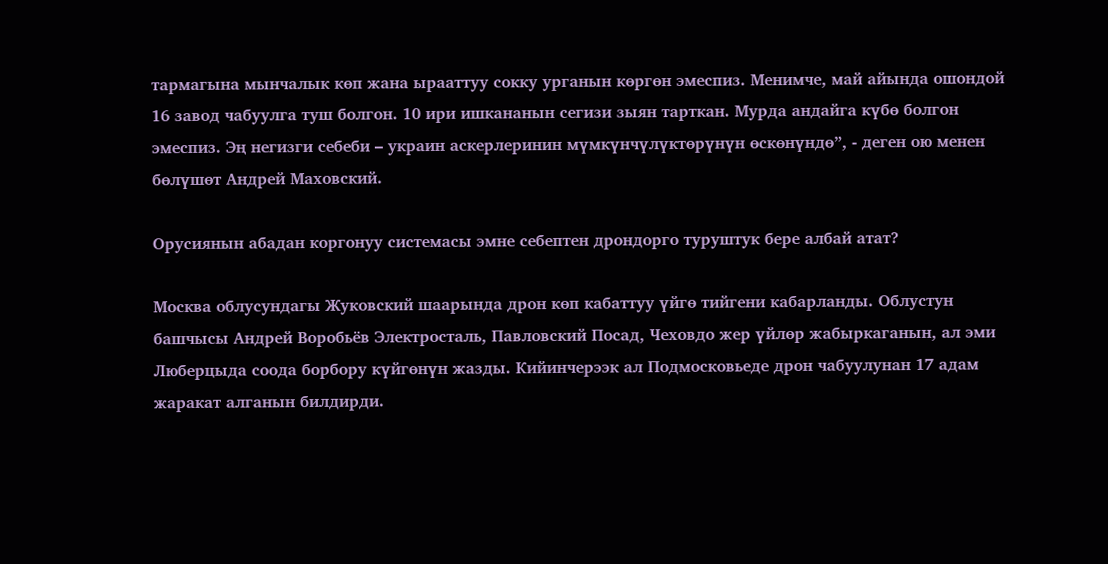тармагына мынчалык көп жана ырааттуу сокку урганын көргөн эмеспиз. Менимче, май айында ошондой 16 завод чабуулга туш болгон. 10 ири ишкананын сегизи зыян тарткан. Мурда андайга күбө болгон эмеспиз. Эң негизги себеби – украин аскерлеринин мүмкүнчүлүктөрүнүн өскөнүндө”, - деген ою менен бөлүшөт Андрей Маховский.

Орусиянын абадан коргонуу системасы эмне себептен дрондорго туруштук бере албай атат?

Москва облусундагы Жуковский шаарында дрон көп кабаттуу үйгө тийгени кабарланды. Облустун башчысы Андрей Воробьёв Электросталь, Павловский Посад, Чеховдо жер үйлөр жабыркаганын, ал эми Люберцыда соода борбору күйгөнүн жазды. Кийинчерээк ал Подмосковьеде дрон чабуулунан 17 адам жаракат алганын билдирди.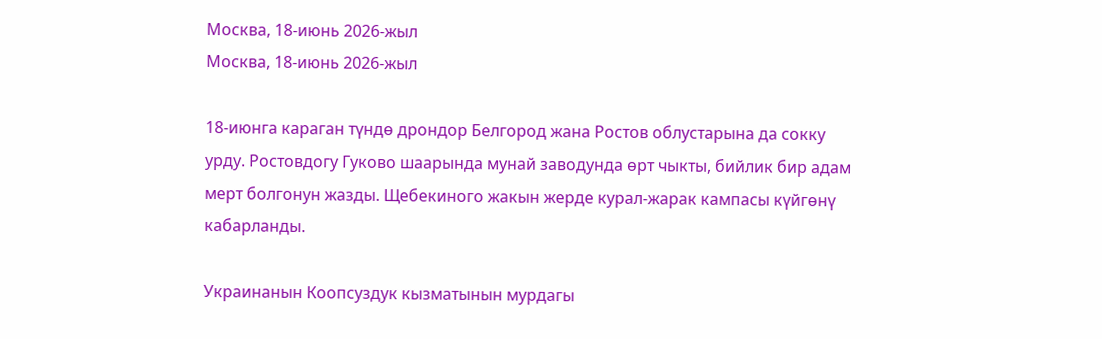Москва, 18-июнь 2026-жыл
Москва, 18-июнь 2026-жыл

18-июнга караган түндө дрондор Белгород жана Ростов облустарына да сокку урду. Ростовдогу Гуково шаарында мунай заводунда өрт чыкты, бийлик бир адам мерт болгонун жазды. Щебекиного жакын жерде курал-жарак кампасы күйгөнү кабарланды.

Украинанын Коопсуздук кызматынын мурдагы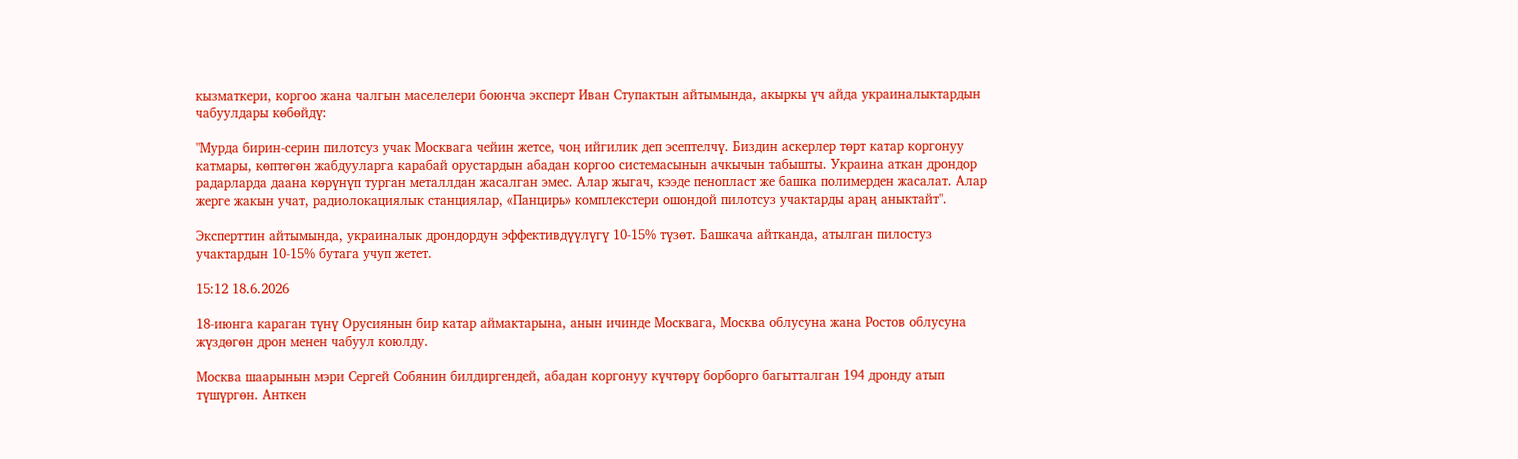кызматкери, коргоо жана чалгын маселелери боюнча эксперт Иван Ступактын айтымында, акыркы үч айда украиналыктардын чабуулдары көбөйдү:

"Мурда бирин-серин пилотсуз учак Москвага чейин жетсе, чоң ийгилик деп эсептелчү. Биздин аскерлер төрт катар коргонуу катмары, көптөгөн жабдууларга карабай орустардын абадан коргоо системасынын ачкычын табышты. Украина аткан дрондор радарларда даана көрүнүп турган металлдан жасалган эмес. Алар жыгач, кээде пенопласт же башка полимерден жасалат. Алар жерге жакын учат, радиолокациялык станциялар, «Панцирь» комплекстери ошондой пилотсуз учактарды араң аныктайт".

Эксперттин айтымында, украиналык дрондордун эффективдүүлүгү 10-15% түзөт. Башкача айтканда, атылган пилостуз учактардын 10-15% бутага учуп жетет.

15:12 18.6.2026

18-июнга караган түнү Орусиянын бир катар аймактарына, анын ичинде Москвага, Москва облусуна жана Ростов облусуна жүздөгөн дрон менен чабуул коюлду.

Москва шаарынын мэри Сергей Собянин билдиргендей, абадан коргонуу күчтөрү борборго багытталган 194 дронду атып түшүргөн. Анткен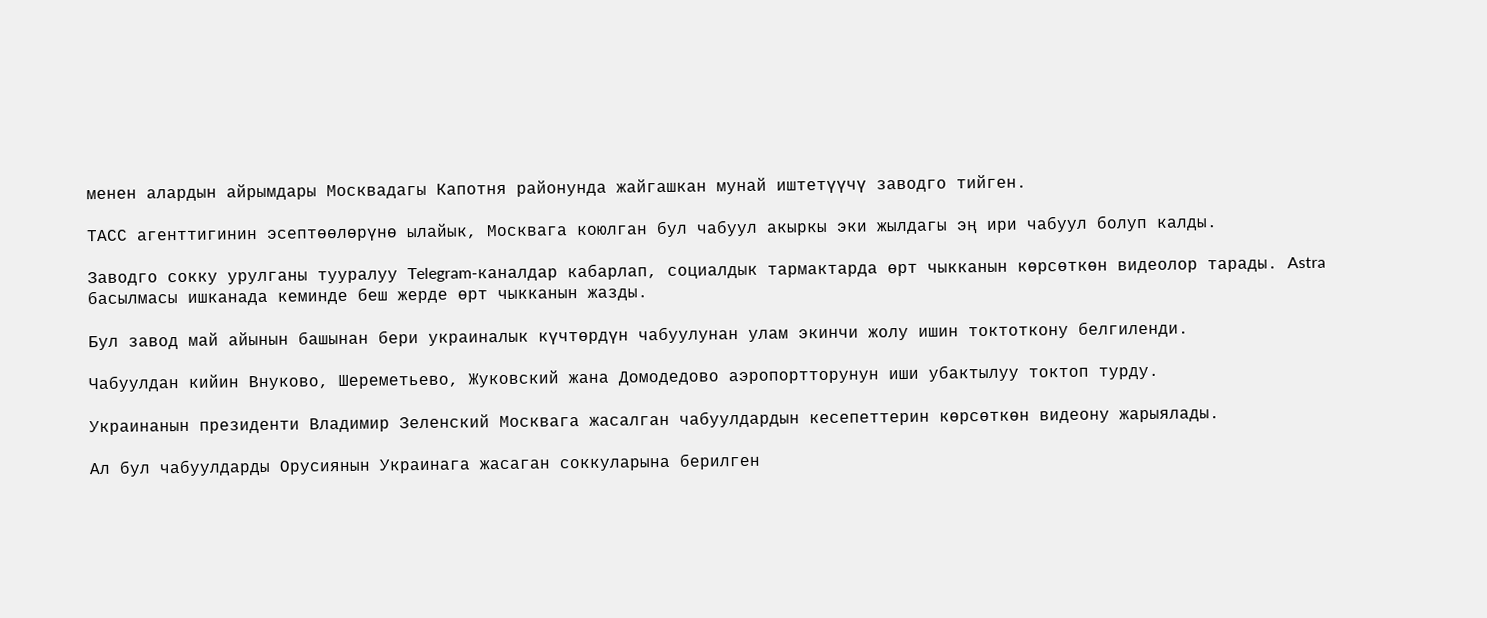менен алардын айрымдары Москвадагы Капотня районунда жайгашкан мунай иштетүүчү заводго тийген.

ТАСС агенттигинин эсептөөлөрүнө ылайык, Москвага коюлган бул чабуул акыркы эки жылдагы эң ири чабуул болуп калды.

Заводго сокку урулганы тууралуу Telegram-каналдар кабарлап, социалдык тармактарда өрт чыкканын көрсөткөн видеолор тарады. Astra басылмасы ишканада кеминде беш жерде өрт чыкканын жазды.

Бул завод май айынын башынан бери украиналык күчтөрдүн чабуулунан улам экинчи жолу ишин токтоткону белгиленди.

Чабуулдан кийин Внуково, Шереметьево, Жуковский жана Домодедово аэропортторунун иши убактылуу токтоп турду.

Украинанын президенти Владимир Зеленский Москвага жасалган чабуулдардын кесепеттерин көрсөткөн видеону жарыялады.

Ал бул чабуулдарды Орусиянын Украинага жасаган соккуларына берилген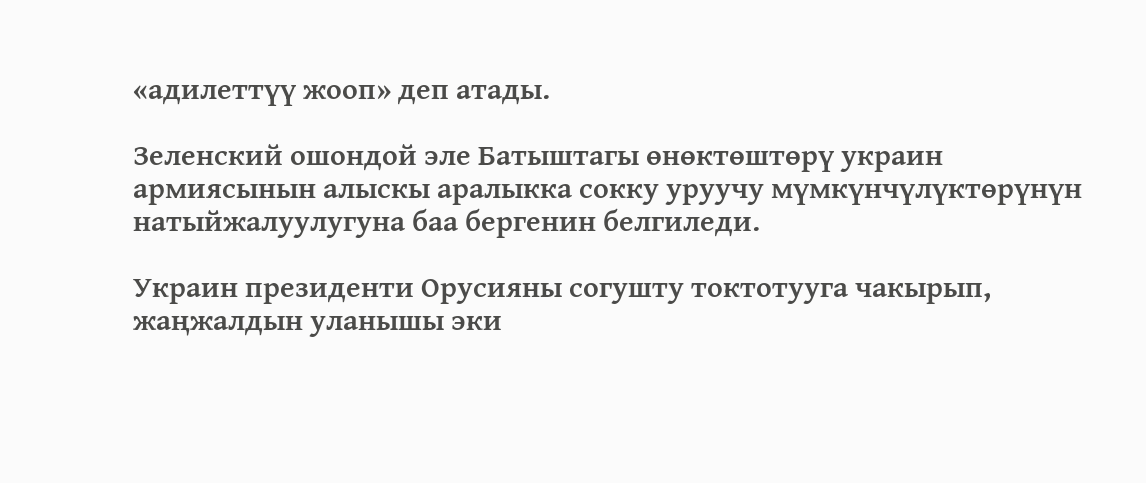«адилеттүү жооп» деп атады.

Зеленский ошондой эле Батыштагы өнөктөштөрү украин армиясынын алыскы аралыкка сокку уруучу мүмкүнчүлүктөрүнүн натыйжалуулугуна баа бергенин белгиледи.

Украин президенти Орусияны согушту токтотууга чакырып, жаңжалдын уланышы эки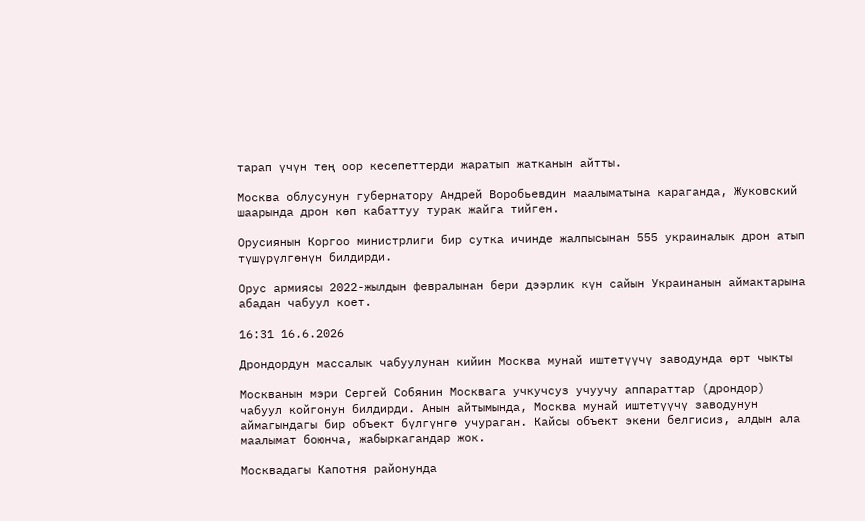тарап үчүн тең оор кесепеттерди жаратып жатканын айтты.

Москва облусунун губернатору Андрей Воробьевдин маалыматына караганда, Жуковский шаарында дрон көп кабаттуу турак жайга тийген.

Орусиянын Коргоо министрлиги бир сутка ичинде жалпысынан 555 украиналык дрон атып түшүрүлгөнүн билдирди.

Орус армиясы 2022-жылдын февралынан бери дээрлик күн сайын Украинанын аймактарына абадан чабуул коет.

16:31 16.6.2026

Дрондордун массалык чабуулунан кийин Москва мунай иштетүүчү заводунда өрт чыкты

Москванын мэри Сергей Собянин Москвага учкучсуз учуучу аппараттар (дрондор) чабуул койгонун билдирди. Анын айтымында, Москва мунай иштетүүчү заводунун аймагындагы бир объект бүлгүнгө учураган. Кайсы объект экени белгисиз, алдын ала маалымат боюнча, жабыркагандар жок.

Москвадагы Капотня районунда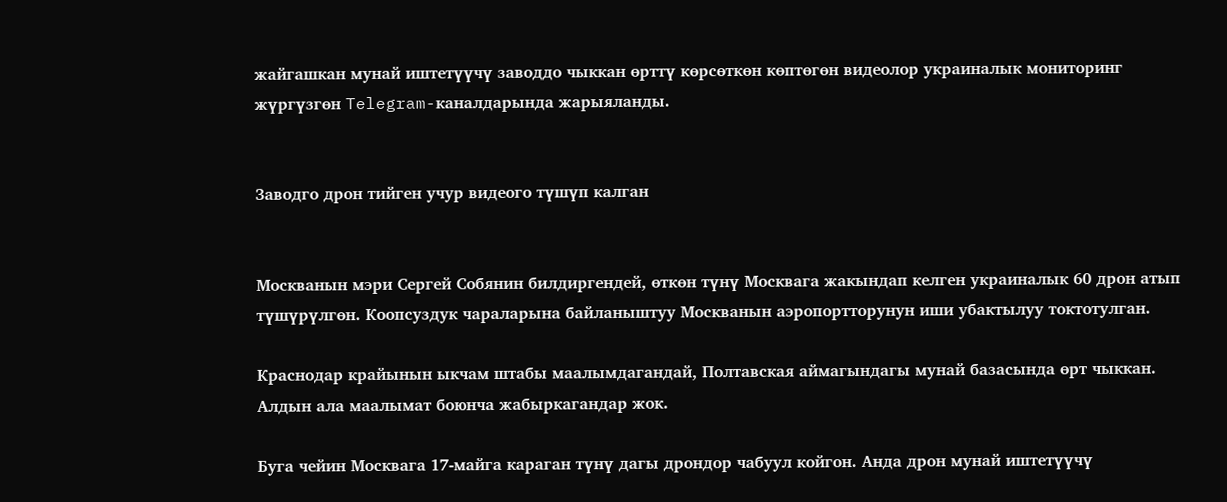жайгашкан мунай иштетүүчү заводдо чыккан өрттү көрсөткөн көптөгөн видеолор украиналык мониторинг жүргүзгөн Telegram-каналдарында жарыяланды.


Заводго дрон тийген учур видеого түшүп калган


Москванын мэри Сергей Собянин билдиргендей, өткөн түнү Москвага жакындап келген украиналык 60 дрон атып түшүрүлгөн. Коопсуздук чараларына байланыштуу Москванын аэропортторунун иши убактылуу токтотулган.

Краснодар крайынын ыкчам штабы маалымдагандай, Полтавская аймагындагы мунай базасында өрт чыккан. Алдын ала маалымат боюнча жабыркагандар жок.

Буга чейин Москвага 17-майга караган түнү дагы дрондор чабуул койгон. Анда дрон мунай иштетүүчү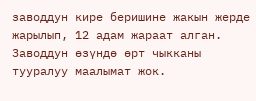заводдун кире беришине жакын жерде жарылып, 12 адам жараат алган. Заводдун өзүндө өрт чыкканы тууралуу маалымат жок.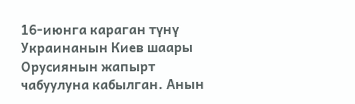16-июнга караган түнү Украинанын Киев шаары Орусиянын жапырт чабуулуна кабылган. Анын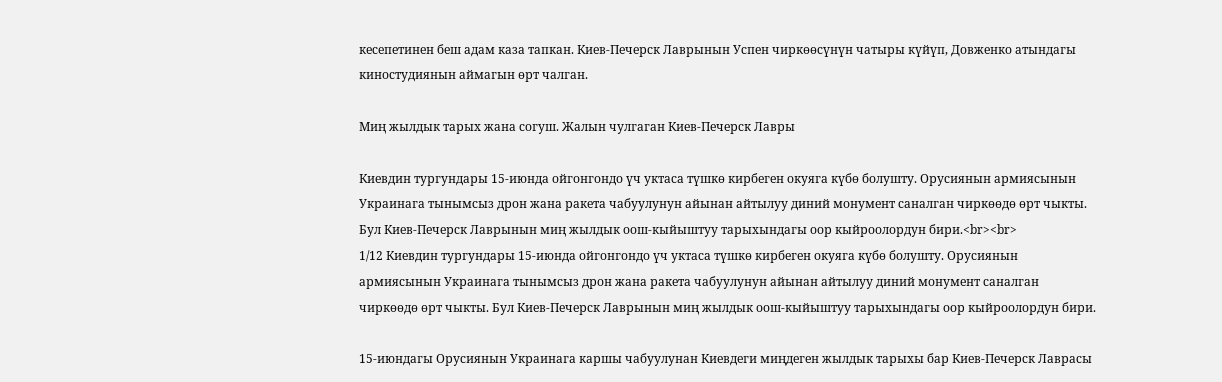кесепетинен беш адам каза тапкан. Киев-Печерск Лаврынын Успен чиркөөсүнүн чатыры күйүп, Довженко атындагы киностудиянын аймагын өрт чалган.

Миң жылдык тарых жана согуш. Жалын чулгаган Киев-Печерск Лавры

Киевдин тургундары 15-июнда ойгонгондо үч уктаса түшкө кирбеген окуяга күбө болушту. Орусиянын армиясынын Украинага тынымсыз дрон жана ракета чабуулунун айынан айтылуу диний монумент саналган чиркөөдө өрт чыкты. Бул Киев-Печерск Лаврынын миң жылдык оош-кыйыштуу тарыхындагы оор кыйроолордун бири.<br><br>
1/12 Киевдин тургундары 15-июнда ойгонгондо үч уктаса түшкө кирбеген окуяга күбө болушту. Орусиянын армиясынын Украинага тынымсыз дрон жана ракета чабуулунун айынан айтылуу диний монумент саналган чиркөөдө өрт чыкты. Бул Киев-Печерск Лаврынын миң жылдык оош-кыйыштуу тарыхындагы оор кыйроолордун бири.

15-июндагы Орусиянын Украинага каршы чабуулунан Киевдеги миңдеген жылдык тарыхы бар Киев-Печерск Лаврасы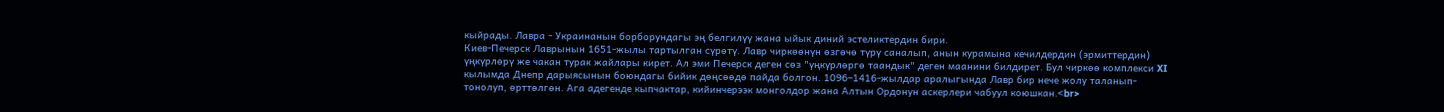кыйрады. Лавра - Украинанын борборундагы эң белгилүү жана ыйык диний эстеликтердин бири.
Киев-Печерск Лаврынын 1651-жылы тартылган сүрөтү. Лавр чиркөөнүн өзгөчө түрү саналып, анын курамына кечилдердин (эрмиттердин) үңкүрлөрү же чакан турак жайлары кирет. Ал эми Печерск деген сөз "үңкүрлөргө таандык" деген маанини билдирет. Бул чиркөө комплекси XI кылымда Днепр дарыясынын боюндагы бийик дөңсөөдө пайда болгон. 1096–1416-жылдар аралыгында Лавр бир нече жолу таланып-тонолуп, өрттөлгөн. Ага адегенде кыпчактар, кийинчерээк монголдор жана Алтын Ордонун аскерлери чабуул коюшкан.<br>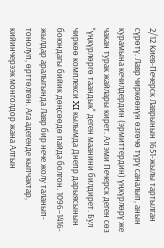2/12 Киев-Печерск Лаврынын 1651-жылы тартылган сүрөтү. Лавр чиркөөнүн өзгөчө түрү саналып, анын курамына кечилдердин (эрмиттердин) үңкүрлөрү же чакан турак жайлары кирет. Ал эми Печерск деген сөз "үңкүрлөргө таандык" деген маанини билдирет. Бул чиркөө комплекси XI кылымда Днепр дарыясынын боюндагы бийик дөңсөөдө пайда болгон. 1096–1416-жылдар аралыгында Лавр бир нече жолу таланып-тонолуп, өрттөлгөн. Ага адегенде кыпчактар, кийинчерээк монголдор жана Алтын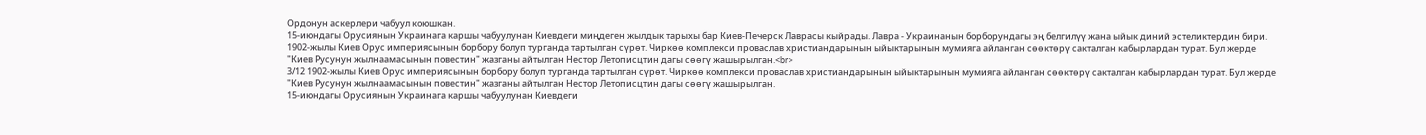Ордонун аскерлери чабуул коюшкан.
15-июндагы Орусиянын Украинага каршы чабуулунан Киевдеги миңдеген жылдык тарыхы бар Киев-Печерск Лаврасы кыйрады. Лавра - Украинанын борборундагы эң белгилүү жана ыйык диний эстеликтердин бири.
1902-жылы Киев Орус империясынын борбору болуп турганда тартылган сүрөт. Чиркөө комплекси проваслав христиандарынын ыйыктарынын мумияга айланган сөөктөрү сакталган кабырлардан турат. Бул жерде "Киев Русунун жылнаамасынын повестин" жазганы айтылган Нестор Летописцтин дагы сөөгү жашырылган.<br>
3/12 1902-жылы Киев Орус империясынын борбору болуп турганда тартылган сүрөт. Чиркөө комплекси проваслав христиандарынын ыйыктарынын мумияга айланган сөөктөрү сакталган кабырлардан турат. Бул жерде "Киев Русунун жылнаамасынын повестин" жазганы айтылган Нестор Летописцтин дагы сөөгү жашырылган.
15-июндагы Орусиянын Украинага каршы чабуулунан Киевдеги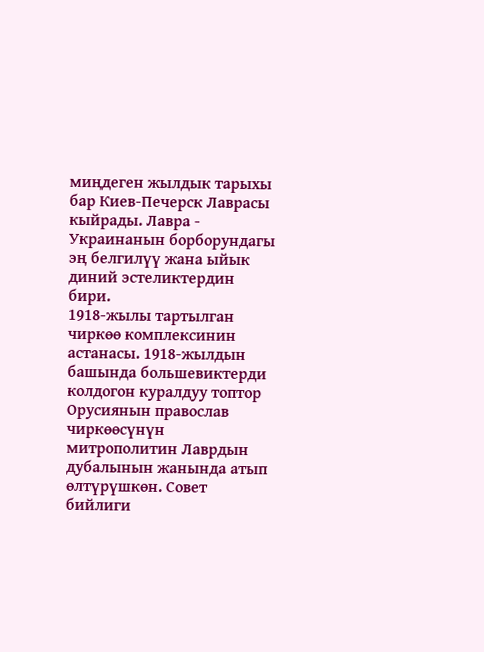миңдеген жылдык тарыхы бар Киев-Печерск Лаврасы кыйрады. Лавра - Украинанын борборундагы эң белгилүү жана ыйык диний эстеликтердин бири.
1918-жылы тартылган чиркөө комплексинин астанасы. 1918-жылдын башында большевиктерди колдогон куралдуу топтор Орусиянын православ чиркөөсүнүн митрополитин Лаврдын дубалынын жанында атып өлтүрүшкөн. Совет бийлиги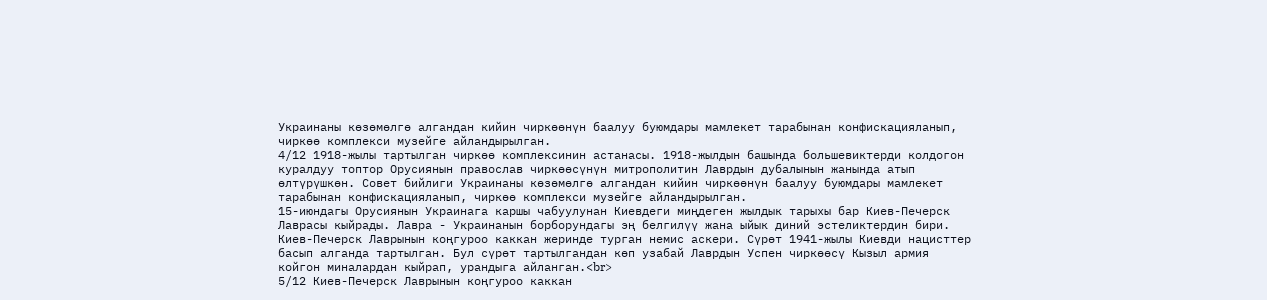Украинаны көзөмөлгө алгандан кийин чиркөөнүн баалуу буюмдары мамлекет тарабынан конфискацияланып, чиркөө комплекси музейге айландырылган.
4/12 1918-жылы тартылган чиркөө комплексинин астанасы. 1918-жылдын башында большевиктерди колдогон куралдуу топтор Орусиянын православ чиркөөсүнүн митрополитин Лаврдын дубалынын жанында атып өлтүрүшкөн. Совет бийлиги Украинаны көзөмөлгө алгандан кийин чиркөөнүн баалуу буюмдары мамлекет тарабынан конфискацияланып, чиркөө комплекси музейге айландырылган.
15-июндагы Орусиянын Украинага каршы чабуулунан Киевдеги миңдеген жылдык тарыхы бар Киев-Печерск Лаврасы кыйрады. Лавра - Украинанын борборундагы эң белгилүү жана ыйык диний эстеликтердин бири.
Киев-Печерск Лаврынын коңгуроо каккан жеринде турган немис аскери. Сүрөт 1941-жылы Киевди нацисттер басып алганда тартылган. Бул сүрөт тартылгандан көп узабай Лаврдын Успен чиркөөсү Кызыл армия койгон миналардан кыйрап, урандыга айланган.<br>
5/12 Киев-Печерск Лаврынын коңгуроо каккан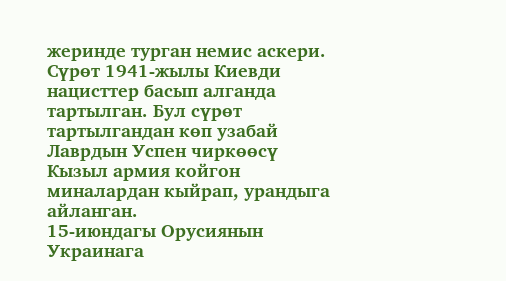жеринде турган немис аскери. Сүрөт 1941-жылы Киевди нацисттер басып алганда тартылган. Бул сүрөт тартылгандан көп узабай Лаврдын Успен чиркөөсү Кызыл армия койгон миналардан кыйрап, урандыга айланган.
15-июндагы Орусиянын Украинага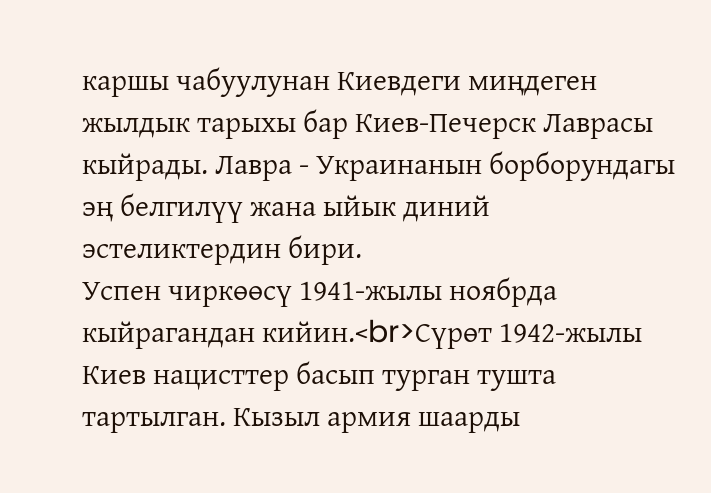каршы чабуулунан Киевдеги миңдеген жылдык тарыхы бар Киев-Печерск Лаврасы кыйрады. Лавра - Украинанын борборундагы эң белгилүү жана ыйык диний эстеликтердин бири.
Успен чиркөөсү 1941-жылы ноябрда кыйрагандан кийин.<br>Сүрөт 1942-жылы Киев нацисттер басып турган тушта тартылган. Кызыл армия шаарды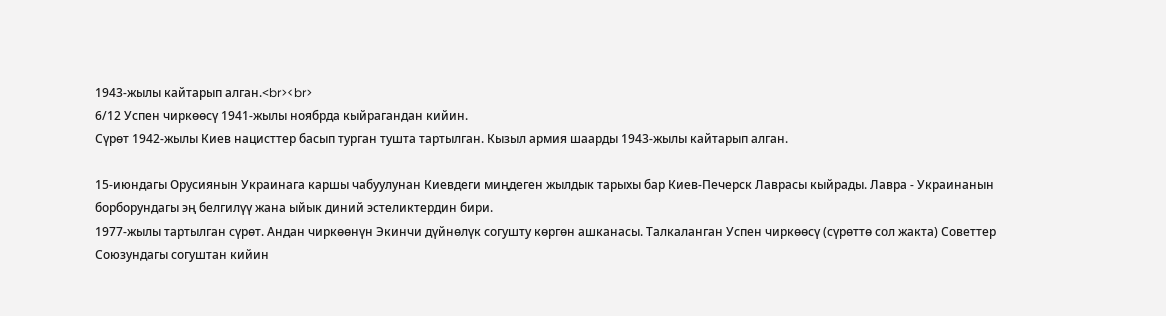1943-жылы кайтарып алган.<br><br>
6/12 Успен чиркөөсү 1941-жылы ноябрда кыйрагандан кийин.
Сүрөт 1942-жылы Киев нацисттер басып турган тушта тартылган. Кызыл армия шаарды 1943-жылы кайтарып алган.

15-июндагы Орусиянын Украинага каршы чабуулунан Киевдеги миңдеген жылдык тарыхы бар Киев-Печерск Лаврасы кыйрады. Лавра - Украинанын борборундагы эң белгилүү жана ыйык диний эстеликтердин бири.
1977-жылы тартылган сүрөт. Андан чиркөөнүн Экинчи дүйнөлүк согушту көргөн ашканасы. Талкаланган Успен чиркөөсү (сүрөттө сол жакта) Советтер Союзундагы согуштан кийин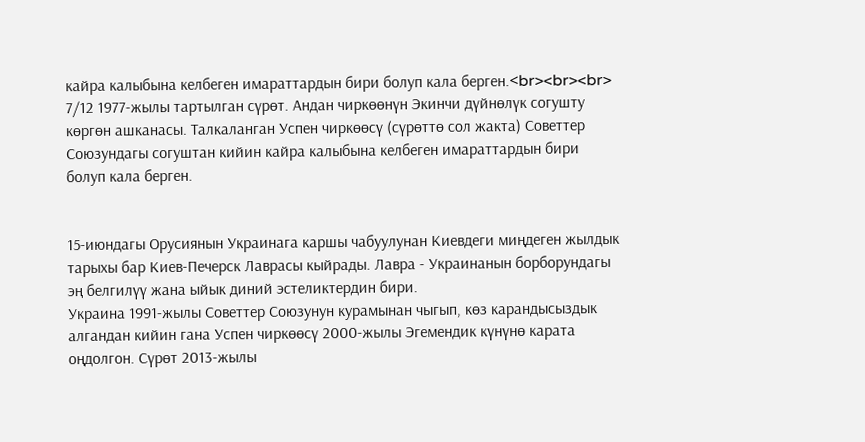кайра калыбына келбеген имараттардын бири болуп кала берген.<br><br><br>
7/12 1977-жылы тартылган сүрөт. Андан чиркөөнүн Экинчи дүйнөлүк согушту көргөн ашканасы. Талкаланган Успен чиркөөсү (сүрөттө сол жакта) Советтер Союзундагы согуштан кийин кайра калыбына келбеген имараттардын бири болуп кала берген.


15-июндагы Орусиянын Украинага каршы чабуулунан Киевдеги миңдеген жылдык тарыхы бар Киев-Печерск Лаврасы кыйрады. Лавра - Украинанын борборундагы эң белгилүү жана ыйык диний эстеликтердин бири.
Украина 1991-жылы Советтер Союзунун курамынан чыгып, көз карандысыздык алгандан кийин гана Успен чиркөөсү 2000-жылы Эгемендик күнүнө карата оңдолгон. Сүрөт 2013-жылы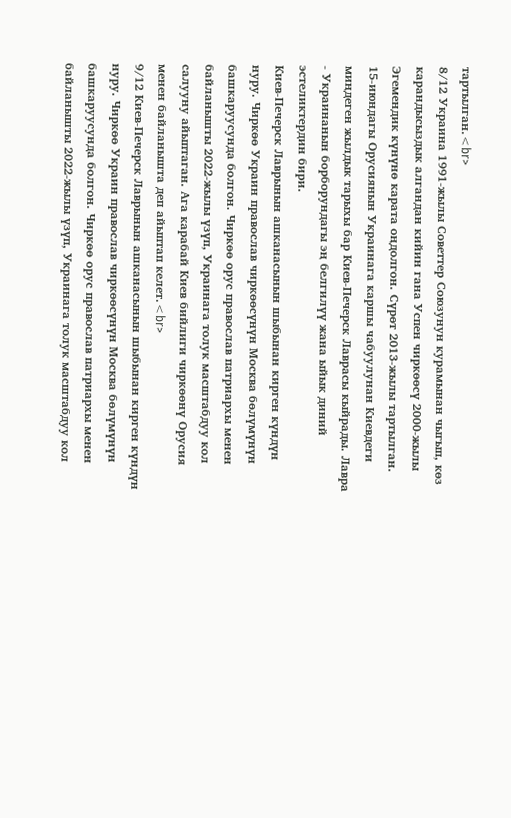тартылган.<br>
8/12 Украина 1991-жылы Советтер Союзунун курамынан чыгып, көз карандысыздык алгандан кийин гана Успен чиркөөсү 2000-жылы Эгемендик күнүнө карата оңдолгон. Сүрөт 2013-жылы тартылган.
15-июндагы Орусиянын Украинага каршы чабуулунан Киевдеги миңдеген жылдык тарыхы бар Киев-Печерск Лаврасы кыйрады. Лавра - Украинанын борборундагы эң белгилүү жана ыйык диний эстеликтердин бири.
Киев-Печерск Лаврынын ашканасынын шыбынан кирген күндүн нуру. Чиркөө Украин православ чиркөөсүнүн Москва бөлүмүнүн башкаруусунда болгон. Чиркөө орус православ патриархы менен байланышты 2022-жылы үзүп, Украинага толук масштабдуу кол салууну айыптаган. Ага карабай Киев бийлиги чиркөөнү Орусия менен байланышта деп айыптап келет.<br>
9/12 Киев-Печерск Лаврынын ашканасынын шыбынан кирген күндүн нуру. Чиркөө Украин православ чиркөөсүнүн Москва бөлүмүнүн башкаруусунда болгон. Чиркөө орус православ патриархы менен байланышты 2022-жылы үзүп, Украинага толук масштабдуу кол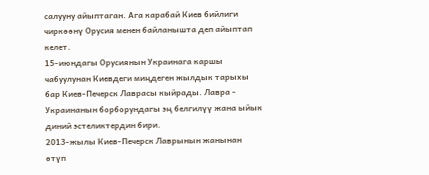салууну айыптаган. Ага карабай Киев бийлиги чиркөөнү Орусия менен байланышта деп айыптап келет.
15-июндагы Орусиянын Украинага каршы чабуулунан Киевдеги миңдеген жылдык тарыхы бар Киев-Печерск Лаврасы кыйрады. Лавра - Украинанын борборундагы эң белгилүү жана ыйык диний эстеликтердин бири.
2013-жылы Киев-Печерск Лаврынын жанынан өтүп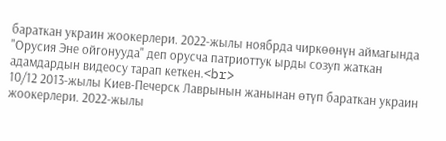бараткан украин жоокерлери. 2022-жылы ноябрда чиркөөнүн аймагында "Орусия Эне ойгонууда" деп орусча патриоттук ырды созуп жаткан адамдардын видеосу тарап кеткен.<br>
10/12 2013-жылы Киев-Печерск Лаврынын жанынан өтүп бараткан украин жоокерлери. 2022-жылы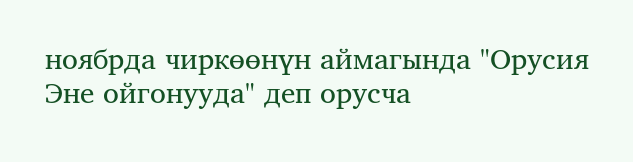ноябрда чиркөөнүн аймагында "Орусия Эне ойгонууда" деп орусча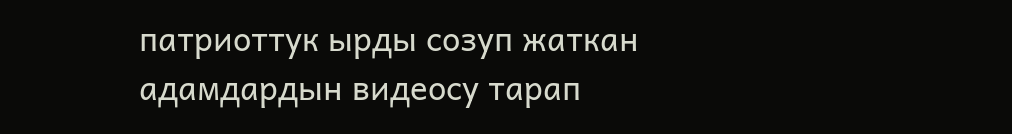патриоттук ырды созуп жаткан адамдардын видеосу тарап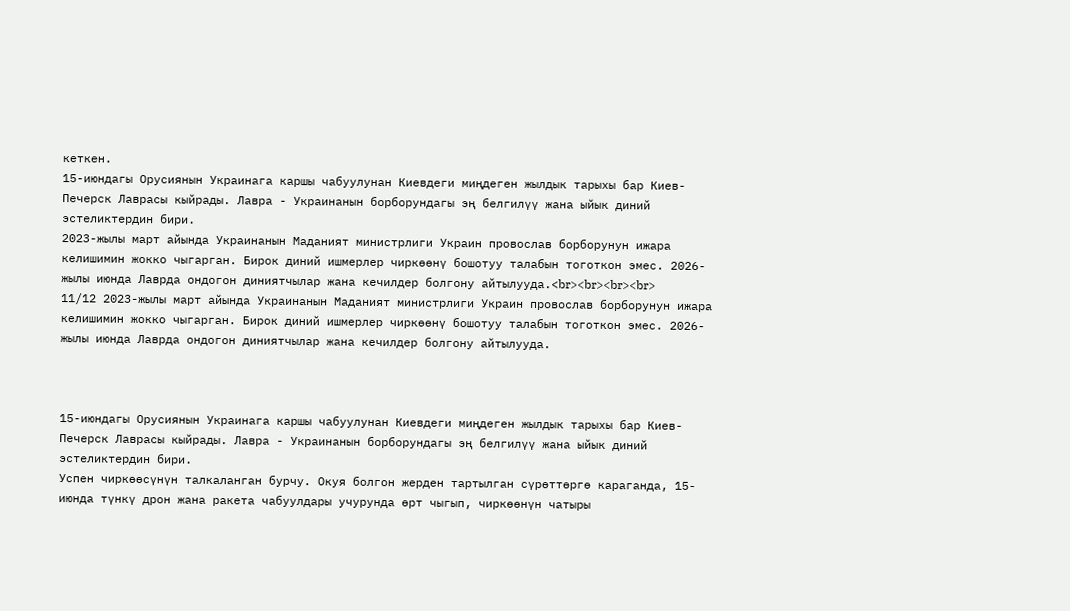кеткен.
15-июндагы Орусиянын Украинага каршы чабуулунан Киевдеги миңдеген жылдык тарыхы бар Киев-Печерск Лаврасы кыйрады. Лавра - Украинанын борборундагы эң белгилүү жана ыйык диний эстеликтердин бири.
2023-жылы март айында Украинанын Маданият министрлиги Украин провослав борборунун ижара келишимин жокко чыгарган. Бирок диний ишмерлер чиркөөнү бошотуу талабын тоготкон эмес. 2026-жылы июнда Лаврда ондогон диниятчылар жана кечилдер болгону айтылууда.<br><br><br><br>
11/12 2023-жылы март айында Украинанын Маданият министрлиги Украин провослав борборунун ижара келишимин жокко чыгарган. Бирок диний ишмерлер чиркөөнү бошотуу талабын тоготкон эмес. 2026-жылы июнда Лаврда ондогон диниятчылар жана кечилдер болгону айтылууда.



15-июндагы Орусиянын Украинага каршы чабуулунан Киевдеги миңдеген жылдык тарыхы бар Киев-Печерск Лаврасы кыйрады. Лавра - Украинанын борборундагы эң белгилүү жана ыйык диний эстеликтердин бири.
Успен чиркөөсүнүн талкаланган бурчу. Окуя болгон жерден тартылган сүрөттөргө караганда, 15-июнда түнкү дрон жана ракета чабуулдары учурунда өрт чыгып, чиркөөнүн чатыры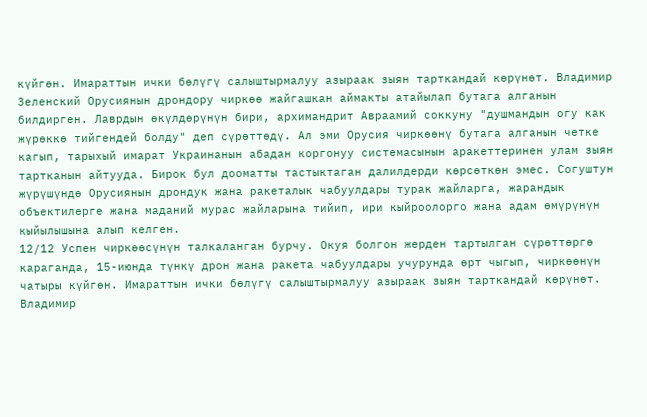күйгөн. Имараттын ички бөлүгү салыштырмалуу азыраак зыян тарткандай көрүнөт. Владимир Зеленский Орусиянын дрондору чиркөө жайгашкан аймакты атайылап бутага алганын билдирген. Лаврдын өкүлдөрүнүн бири, архимандрит Авраамий соккуну "душмандын огу как жүрөккө тийгендей болду" деп сүрөттөдү. Ал эми Орусия чиркөөнү бутага алганын четке кагып, тарыхый имарат Украинанын абадан коргонуу системасынын аракеттеринен улам зыян тартканын айтууда. Бирок бул дооматты тастыктаган далилдерди көрсөткөн эмес. Согуштун жүрүшүндө Орусиянын дрондук жана ракеталык чабуулдары турак жайларга, жарандык объектилерге жана маданий мурас жайларына тийип, ири кыйроолорго жана адам өмүрүнүн кыйылышына алып келген.
12/12 Успен чиркөөсүнүн талкаланган бурчу. Окуя болгон жерден тартылган сүрөттөргө караганда, 15-июнда түнкү дрон жана ракета чабуулдары учурунда өрт чыгып, чиркөөнүн чатыры күйгөн. Имараттын ички бөлүгү салыштырмалуу азыраак зыян тарткандай көрүнөт. Владимир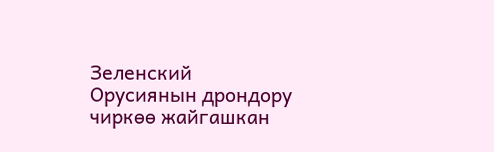Зеленский Орусиянын дрондору чиркөө жайгашкан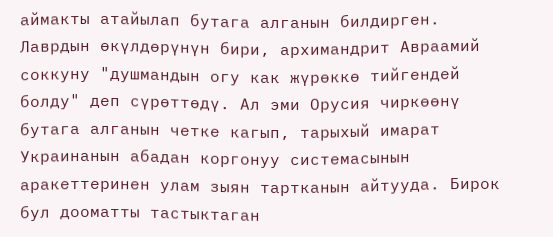аймакты атайылап бутага алганын билдирген. Лаврдын өкүлдөрүнүн бири, архимандрит Авраамий соккуну "душмандын огу как жүрөккө тийгендей болду" деп сүрөттөдү. Ал эми Орусия чиркөөнү бутага алганын четке кагып, тарыхый имарат Украинанын абадан коргонуу системасынын аракеттеринен улам зыян тартканын айтууда. Бирок бул дооматты тастыктаган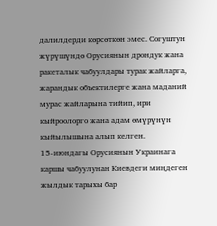далилдерди көрсөткөн эмес. Согуштун жүрүшүндө Орусиянын дрондук жана ракеталык чабуулдары турак жайларга, жарандык объектилерге жана маданий мурас жайларына тийип, ири кыйроолорго жана адам өмүрүнүн кыйылышына алып келген.
15-июндагы Орусиянын Украинага каршы чабуулунан Киевдеги миңдеген жылдык тарыхы бар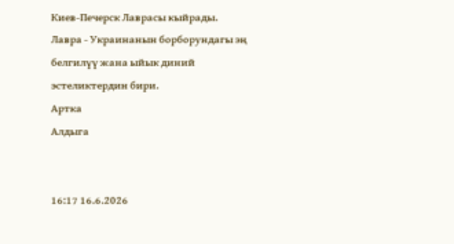Киев-Печерск Лаврасы кыйрады. Лавра - Украинанын борборундагы эң белгилүү жана ыйык диний эстеликтердин бири.
Артка
Алдыга


16:17 16.6.2026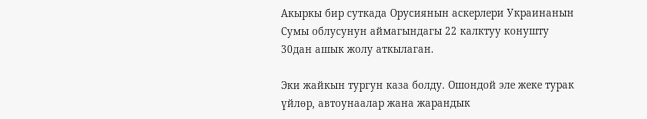Акыркы бир суткада Орусиянын аскерлери Украинанын Сумы облусунун аймагындагы 22 калктуу конушту 30дан ашык жолу аткылаган.

Эки жайкын тургун каза болду. Ошондой эле жеке турак үйлөр, автоунаалар жана жарандык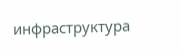инфраструктура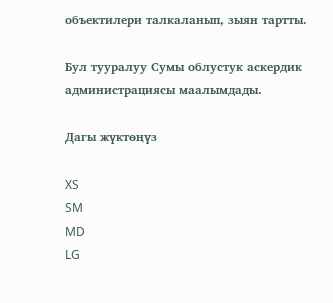объектилери талкаланып, зыян тартты.

Бул тууралуу Сумы облустук аскердик администрациясы маалымдады.

Дагы жүктөңүз

XS
SM
MD
LG